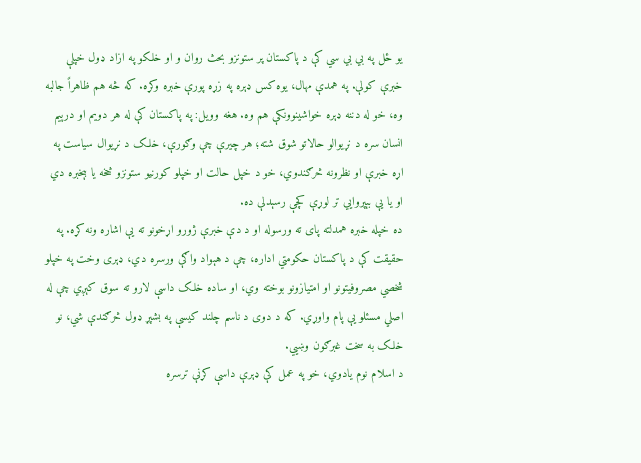یو ځل په بي بي سي کې د پاکستان پر ستونزو بحث روان و او خلکو په ازاد ډول خپلې خبرې کولې. په همدې مهال، یوه کس ډېره په زړه پورې خبره وکړه. که څه هم ظاهراً جالبه وه، خو له دننه ډېره خواشینوونکې هم وه. هغه وویل: په پاکستان کې له هر دویم او درېیم انسان سره د نړیوالو حالاتو شوق شته؛ هر چیرې چې وګورې، خلک د نړیوال سیاست په اړه خبرې او نظرونه څرګندوي، خو د خپل حالت او خپلو کورنیو ستونزو څخه یا بېخبره دي او یا یې بېپروايي تر لوړې کچې رسېدلې ده.
ده خپله خبره همدلته پای ته ورسوله او د دې خبرې ژورو اړخونو ته یې اشاره ونه کړه. په حقیقت کې د پاکستان حکومتي اداره، چې د هېواد واګې ورسره دي، ډېری وخت په خپلو شخصي مصروفیتونو او امتیازونو بوخته وي، او ساده خلک داسې لارو ته سوق کېږي چې له اصلي مسئلو یې پام واوړي. که د دوی د ناسم چلند کیسې په بشپړ ډول څرګندې شي، نو خلک به سخت غبرګون وښيي.
د اسلام نوم یادوي، خو په عمل کې ډېرې داسې کړنې ترسره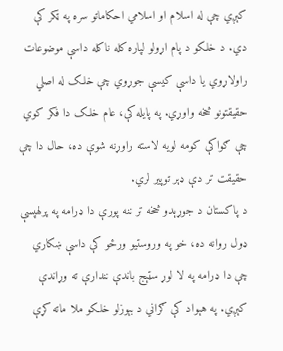کېږي چې له اسلام او اسلامي احکاماتو سره په ټکر کې دي. د خلکو د پام اړولو لپاره کله ناکله داسې موضوعات راولاړوي یا داسې کیسې جوړوي چې خلک له اصلي حقیقتونو څخه واوړي. په پایله کې، عام خلک دا فکر کوي چې ګواکې کومه لویه لاسته راوړنه شوې ده، حال دا چې حقیقت تر دې ډېر توپیر لري.
د پاکستان د جوړېدو څخه تر ننه پورې دا ډرامه په پرلهپسې ډول روانه ده، خو په وروستیو ورځو کې داسې ښکاري چې دا ډرامه په لا لوړ سټېج باندې نندارې ته وړاندې کېږي. په هېواد کې ګراني د بېوزلو خلکو ملا ماته کړې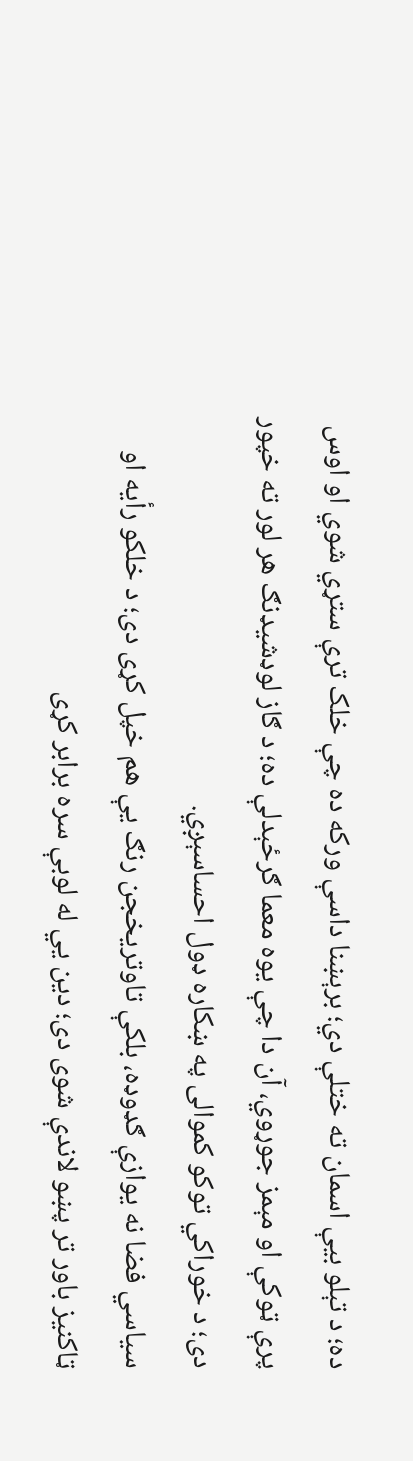ده؛ د تېلو بیې اسمان ته ختلې دي؛ برېښنا داسې ورکه ده چې خلک ترې ستړي شوي او اوس پرې ټوکې او مېمز جوړوي، آن دا چې یوه معما ګرځېدلې ده؛ د ګاز لوډشیډنګ هر لور ته خپور دی؛ د خوراکي توکو کموالی په ښکاره ډول احساسېږي.
سیاسي فضا نه یوازې ګډوډه، بلکې تاوتریخجن رنګ یې هم خپل کړی دی؛ د خلکو رأیه او ټاکنیز باور تر پښو لاندې شوی دی؛ دین يي له لوبې سره برابر کړی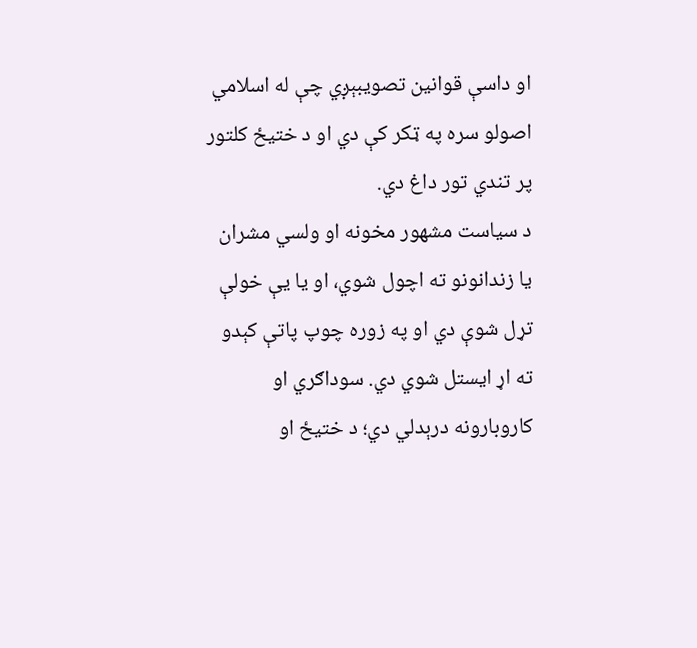او داسې قوانین تصویبېږي چې له اسلامي اصولو سره په ټکر کې دي او د ختیځ کلتور پر تندي تور داغ دي.
د سیاست مشهور مخونه او ولسي مشران یا زندانونو ته اچول شوي، او یا یې خولې تړل شوې دي او په زوره چوپ پاتې کېدو ته اړ ایستل شوي دي. سوداګري او کاروبارونه درېدلي دي؛ د ختیځ او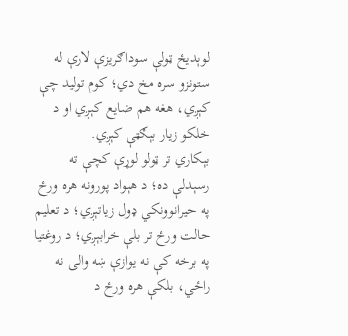لوېدیځ ټولې سوداګریزې لارې له ستونزو سره مخ دي؛ کوم تولید چې کېږي، هغه هم ضایع کېږي او د خلکو زیار بېګټې کېږي.
بېکاري تر ټولو لوړې کچې ته رسېدلې ده؛ د هېواد پورونه هره ورځ په حیرانوونکي ډول زیاتېږي؛ د تعلیم حالت ورځ تر بلې خرابېږي؛ د روغتیا په برخه کې نه یوازې ښه والی نه راځي، بلکې هره ورځ د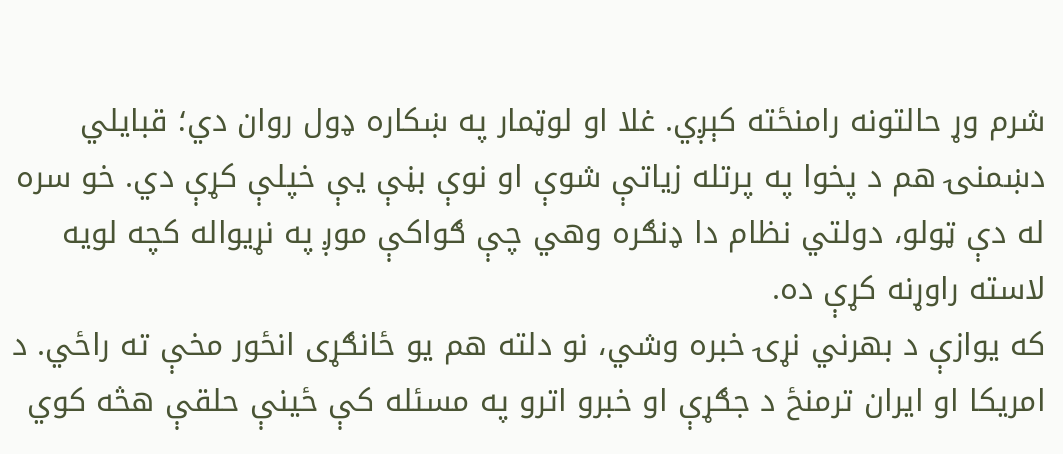شرم وړ حالتونه رامنځته کېږي. غلا او لوټمار په ښکاره ډول روان دي؛ قبایلي دښمنۍ هم د پخوا په پرتله زیاتې شوې او نوې بڼې یې خپلې کړې دي. خو سره له دې ټولو، دولتي نظام دا ډنګره وهي چې ګواکې موږ په نړیواله کچه لویه لاسته راوړنه کړې ده.
که یوازې د بهرني نړۍ خبره وشي، نو دلته هم یو ځانګړی انځور مخې ته راځي. د امریکا او ایران ترمنځ د جګړې او خبرو اترو په مسئله کې ځینې حلقې هڅه کوي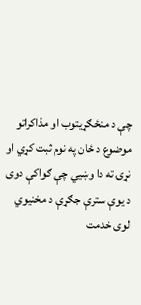چې د منځګړیتوب او مذاکراتو موضوع د ځان په نوم ثبت کړي او نړۍ ته دا وښيي چې ګواکې دوی د یوې سترې جګړې د مخنیوي لوی خدمت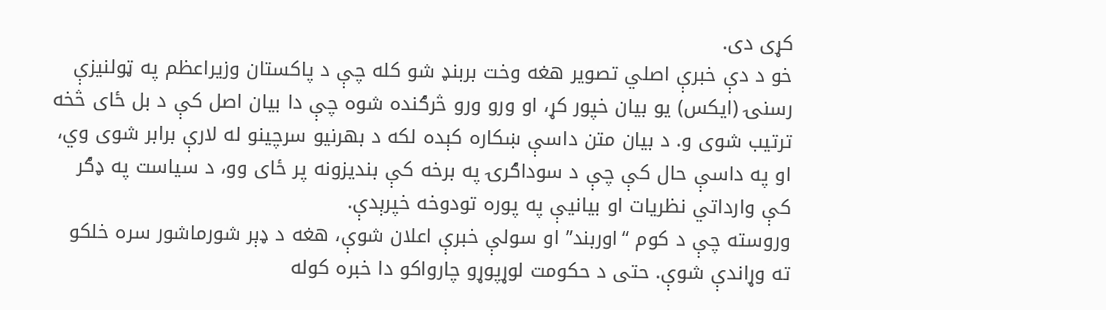کړی دی.
خو د دې خبرې اصلي تصویر هغه وخت بربنډ شو کله چې د پاکستان وزیراعظم په ټولنیزې رسنۍ (ایکس) یو بیان خپور کړ، او ورو ورو څرګنده شوه چې دا بیان اصل کې د بل ځای څخه ترتیب شوی و. د بیان متن داسې ښکاره کېده لکه د بهرنیو سرچینو له لارې برابر شوی وي، او په داسې حال کې چې د سوداګرۍ په برخه کې بندیزونه پر ځای وو، د سیاست په ډګر کې وارداتي نظریات او بیانیې په پوره تودوخه خپرېدې.
وروسته چې د کوم “اوربند” او سولې خبرې اعلان شوې، هغه د ډېر شورماشور سره خلکو ته وړاندې شوې. حتی د حکومت لوړپوړو چارواکو دا خبره کوله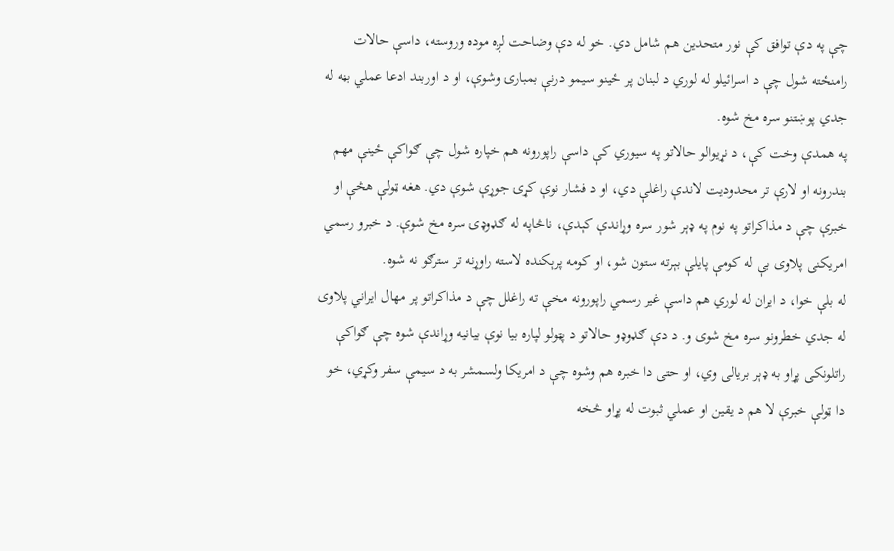چې په دې توافق کې نور متحدین هم شامل دي. خو له دې وضاحت لږه موده وروسته، داسې حالات رامنځته شول چې د اسرائیلو له لوري د لبنان پر ځینو سیمو درنې بمبارۍ وشوې، او د اوربند ادعا عملي بڼه له جدي پوښتنو سره مخ شوه.
په همدې وخت کې، د نړیوالو حالاتو په سیوري کې داسې راپورونه هم خپاره شول چې ګواکې ځینې مهم بندرونه او لارې تر محدودیت لاندې راغلې دي، او د فشار نوې کړۍ جوړې شوې دي. هغه ټولې هڅې او خبرې چې د مذاکراتو په نوم په ډېر شور سره وړاندې کېدې، ناڅاپه له ګډوډۍ سره مخ شوې. د خبرو رسمي امریکنی پلاوی بې له کومې پایلې بېرته ستون شو، او کومه پرېکنده لاسته راوړنه تر سترګو نه شوه.
له بلې خوا، د ایران له لوري هم داسې غیر رسمي راپورونه مخې ته راغلل چې د مذاکراتو پر مهال ایراني پلاوی له جدي خطرونو سره مخ شوی و. د دې ګډوډو حالاتو د پټولو لپاره بیا نوې بیانیه وړاندې شوه چې ګواکې راتلونکی پړاو به ډېر بریالی وي، او حتی دا خبره هم وشوه چې د امریکا ولسمشر به د سیمې سفر وکړي، خو دا ټولې خبرې لا هم د یقین او عملي ثبوت له پړاو څخه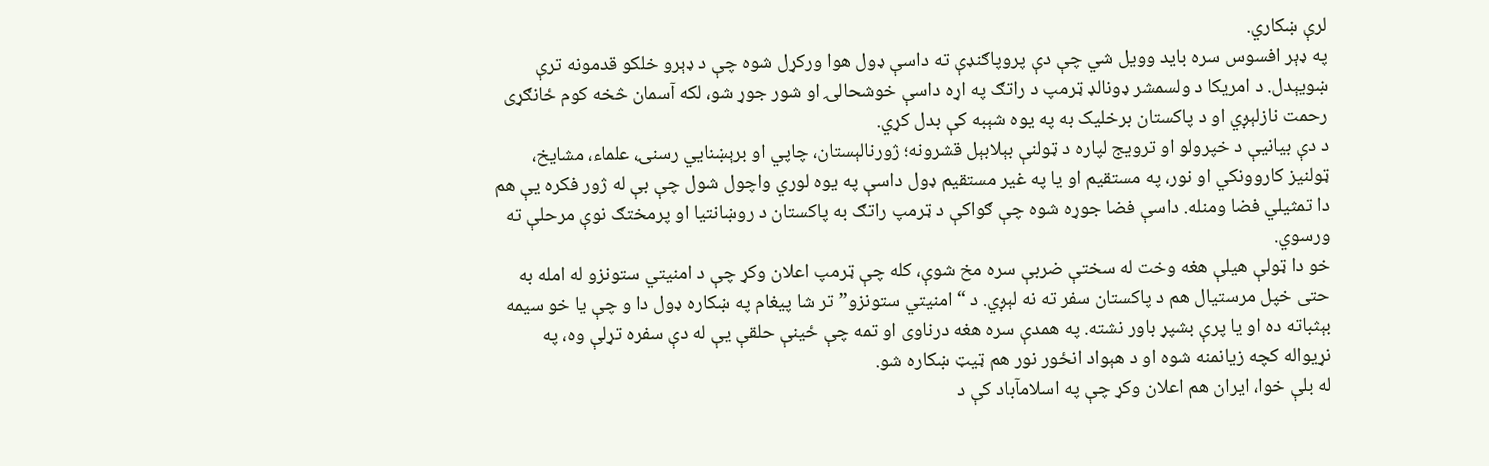لرې ښکاري.
په ډېر افسوس سره باید وویل شي چې دې پروپاګنډې ته داسې ډول هوا ورکړل شوه چې د ډېرو خلکو قدمونه ترې ښویېدل. د امریکا د ولسمشر ډونالډ ټرمپ د راتګ په اړه داسې خوشحالۍ او شور جوړ شو، لکه آسمان څخه کوم ځانګړی رحمت نازلېږي او د پاکستان برخلیک به په یوه شېبه کې بدل کړي.
د دې بیانیې د خپرولو او ترویج لپاره د ټولنې بېلابېل قشرونه؛ ژورنالېستان، چاپي او برېښنايي رسنۍ، علماء، مشایخ، ټولنیز کاروونکي او نور، په مستقیم او یا په غیر مستقیم ډول داسې په یوه لوري واچول شول چې بې له ژور فکره یې هم دا تمثیلي فضا ومنله. داسې فضا جوړه شوه چې ګواکې د ټرمپ راتګ به پاکستان د روښانتیا او پرمختګ نوې مرحلې ته ورسوي.
خو دا ټولې هیلې هغه وخت له سختې ضربې سره مخ شوې، کله چې ټرمپ اعلان وکړ چې د امنیتي ستونزو له امله به حتی خپل مرستیال هم د پاکستان سفر ته نه لېږي. د “امنیتي ستونزو” تر شا پیغام په ښکاره ډول دا و چې یا خو سیمه بېثباته ده او یا پرې بشپړ باور نشته. په همدې سره هغه درناوی او تمه چې ځینې حلقې یې له دې سفره تړلې وه، په نړیواله کچه زیانمنه شوه او د هېواد انځور نور هم ټیټ ښکاره شو.
له بلې خوا، ایران هم اعلان وکړ چې په اسلامآباد کې د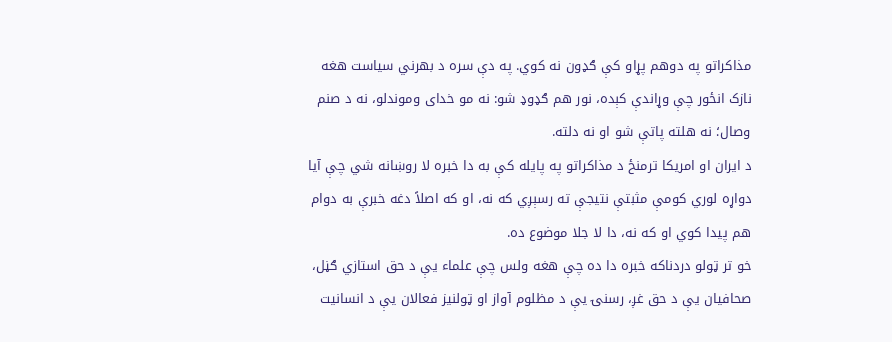مذاکراتو په دوهم پړاو کې ګډون نه کوي. په دې سره د بهرني سیاست هغه نازک انځور چې وړاندې کېده، نور هم ګډوډ شو: نه مو خدای وموندلو، نه د صنم وصال؛ نه هلته پاتې شو او نه دلته.
د ایران او امریکا ترمنځ د مذاکراتو په پایله کې به دا خبره لا روښانه شي چې آیا دواړه لوري کومې مثبتې نتیجې ته رسېږي که نه، او که اصلاً دغه خبرې به دوام هم پیدا کوي او که نه، دا لا جلا موضوع ده.
خو تر ټولو دردناکه خبره دا ده چې هغه ولس چې علماء یې د حق استازي ګڼل، صحافیان یې د حق غږ، رسنۍ یې د مظلوم آواز او ټولنیز فعالان یې د انسانیت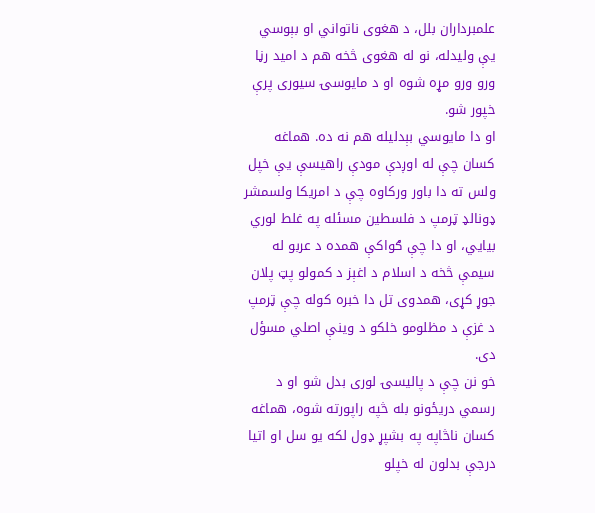علمبرداران بلل، د هغوی ناتواني او بېوسي یې ولیدله، نو له هغوی څخه هم د امید رڼا ورو ورو مړه شوه او د مایوسۍ سیوری پرې خپور شو.
او دا مایوسي بېدلیله هم نه ده. هماغه کسان چې له اوږدې مودې راهیسې یې خپل ولس ته دا باور ورکاوه چې د امریکا ولسمشر ډونالډ ټرمپ د فلسطین مسئله په غلط لوري بیایي، او دا چې ګواکې همده د عربو له سیمې څخه د اسلام د اغېز د کمولو پټ پلان جوړ کړی، همدوی تل دا خبره کوله چې ټرمپ د غزې د مظلومو خلکو د وینې اصلي مسؤل دی.
خو نن چې د پالیسۍ لوری بدل شو او د رسمي دریځونو بله څپه راپورته شوه، هماغه کسان ناڅاپه په بشپړ ډول لکه یو سل او اتیا درجې بدلون له خپلو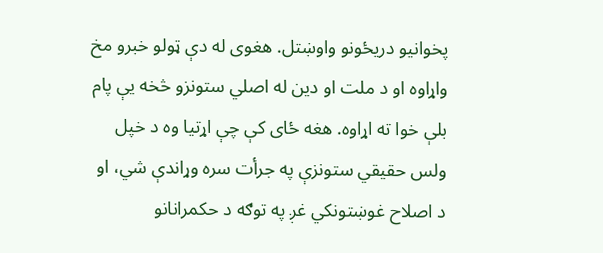پخوانیو دریځونو واوښتل. هغوی له دې ټولو خبرو مخ واړاوه او د ملت او دین له اصلي ستونزو څخه یې پام بلې خوا ته اړاوه. هغه ځای کې چې اړتیا وه د خپل ولس حقیقي ستونزې په جرأت سره وړاندې شي، او د اصلاح غوښتونکي غږ په توګه د حکمرانانو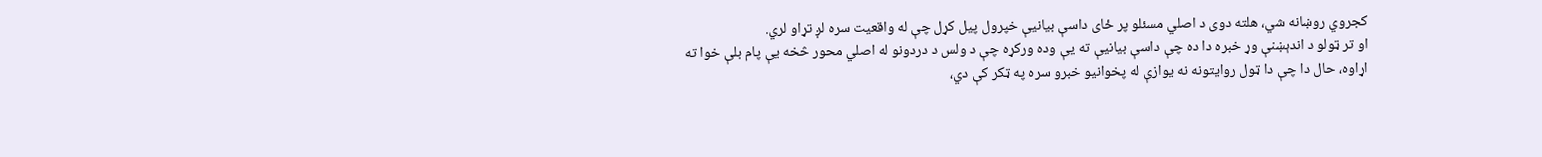کجروي روښانه شي، هلته دوی د اصلي مسئلو پر ځای داسې بیانیې خپرول پیل کړل چې له واقعیت سره لږ تړاو لري.
او تر ټولو د اندېښنې وړ خبره دا ده چې داسې بیانیې ته یې وده ورکړه چې د ولس د دردونو له اصلي محور څخه یې پام بلې خوا ته اړاوه، حال دا چې دا ټول روایتونه نه یوازې له پخوانیو خبرو سره په ټکر کې دي،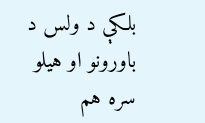بلکې د ولس د باورونو او هیلو سره هم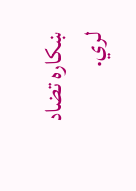ښکاره تضاد لري.